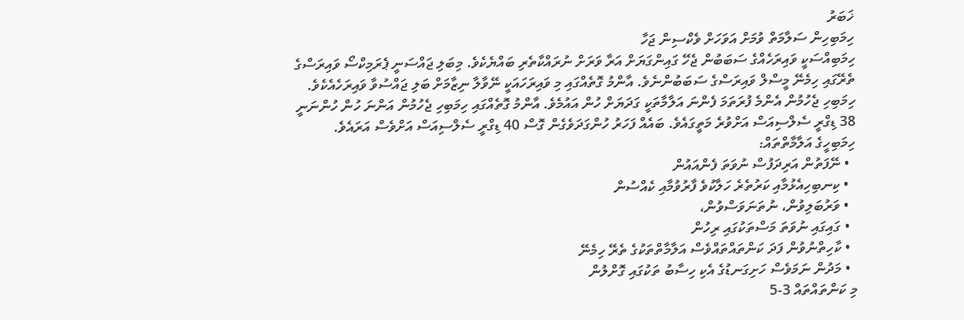ޚަބަރު
ހިމަބިހިން ސަލާމަތް ވުމަށް އަވަހަށް ވެކްސިން ޖަހާ
ހިމަބިއްސަކީ ވައިރަހެއްގެ ސަބަބުން ޖެހޭ ގައިންގަޔަށް އަރާ ވަރަށް ނުރައްކާތެރި ބައްޔެކެވެ. މިބަލި ޖައްސަނީ ޕެރަމިކްސޯ ވައިރަސްގެ ތެރޭގައި ހިމެނޭ މީސްލް ވައިރަސްގެ ސަބަބުންނެވެ. އާންމު ގޮތެއްގައި މި ވައިރަހައަކީ ނޭވާލާ ނިޒާމަށް ބަލި ޖައްސުވާ ވައިރަހެއެކެވެ.
ހިމަބިހި ޖެހުމުން އެންމެ ފުރަތަމަ ފެންނަ އަލާމާތަކީ ގަދަޔަށް ހުން އައުމެވެ. އާންމު ގޮތެއްގައި ހިމަބިހި ޖެހުމުން އަންނަ ހުން ހުންނަނީ 38 ޑިގްރީ ސެލްސިއަސް އަށްވުރެ މަތީގައެވެ. ބައެއް ފަހަރު ހުންގަދަވެގެން ގޮސް 40 ޑިގްރީ ސެލްސިއަސް އަށްވެސް އަރައެވެ.
ހިމަބިހީގެ އަލާމާތްތައް:
  • ނޭފަތުން އަރިދަފުސް ނުވަތަ ފެންއައުން
  • ކިނބިހިއެޅުމާއި ކަރުތެރެ ހަލާކުވެ ފާރުވުމާއި ކެއްސުން
  • ވަރުބަލިވުން، ނުތަނަވަސްވުން،
  • ގައިގައި ނުވަތަ މަސްތަކުގައި ރިހުން
  • ކާހިތްނުވުން ފަދަ ކަންތައްތައްވެސް އަލާމާތްތަކުގެ ތެރޭ ހިމެނޭ
  • މަދުން ނަމަވެސް ހަށިގަނޑުގެ އެކި ހިސާބު ތަކުގައި ގޮށްލުން
މި ކަންތައްތައް 3-5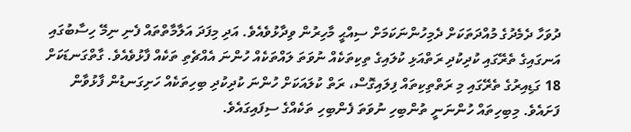ދުވަހާ ދެމެދުގެ މުއްދަތަކަށް ދެމިހުންނަކަމަށް ސިއްޙީ މާހިރުން ވިދާޅުވެއެވެ. އަދި މިފަދަ އަލާމާތްތައް ފެނި ނިމޭ ހިސާބުގައި އަނގައިގެ ތެރޭގައި ކުދިކުދި ރަތްއަޅި ކުލައިގެ ތިކިތަކެއް ނުވަތަ ލައްތަކެއް ހުންނަ އެއްޗެތި ތަކެއް ފާޅުވެއެވެ. ގާތްގަނޑަކަށް 18 ގަޑިއިރުގެ ތެރޭގައި މި ރަތްތިކިތައް ފިލައިގޮސް، ރަތް ކުލައަކަށް ހުންނަ ކުދިކުދި ބިހިތަކެއް ހަށިގަނޑުން ފާޅުވާން ފަށައެވެ. މިބިހިތައް ހުންނަނީ ތުންބިހި ނުވަތަ ފެންބިހި ތަކެއްގެ ސިފައިގައެވެ.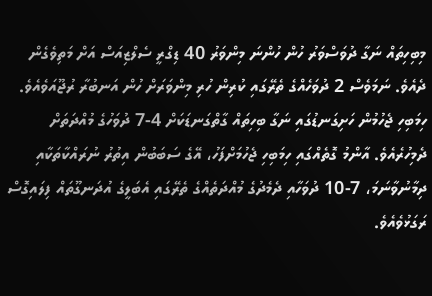މިބިހިތައް ނަގާ ދުވަސްވަރު ހުން ހުންނަ މިންވަރު 40 ޑިގްރީ ސެލްޒިއަސް އަށް މަތިވެގެން ދެއެވެ. ނަމަވެސް 2 ދުވަހެއްގެ ތެރޭގައި ކުރިން ހުރި މިންވަރަށް ހުން އަނބުރާ ރުޖޫއަވެއެވެ. ހިމަބިހި ޖެހުމުން ހަށިގަނޑުގައި ނަގާ ބިހިތައް ގާތްގަނޑަކަށް 4-7 ދުވަހުގެ މުއްދަތަށް ދެމިހުރެއެވެ. އާންމު ގޮތެއްގައި ހިމަބިހި ޖެހުމަށްފަހު، އޭގެ ސަބަބުން އިތުރު ނުރައްކާތަކާއި ދިމާނުވާނަމަ، 7-10 ދުވަހާއި ދެމެދުގެ މުއްދަތެއްގެ ތެރޭގައި އެބަލީގެ އުދަނގޫތައް ފިލައިގޮސް ރަގަޅުވެއެވެ.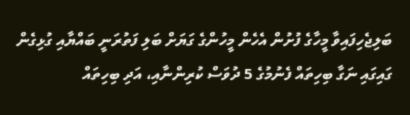ބަލިޖެހިފައިވާ މީހާގެ ފުށުން އެހެން މީހުންގެ ގަޔަށް ބަލި ފަތުރަނީ ބައްޔާއި ގުޅިގެން ގައިގައި ނަގާ ބިހިތައް ފެނުމުގެ 5 ދުވަސް ކުރިންނާއި، އަދި ބިހިތައް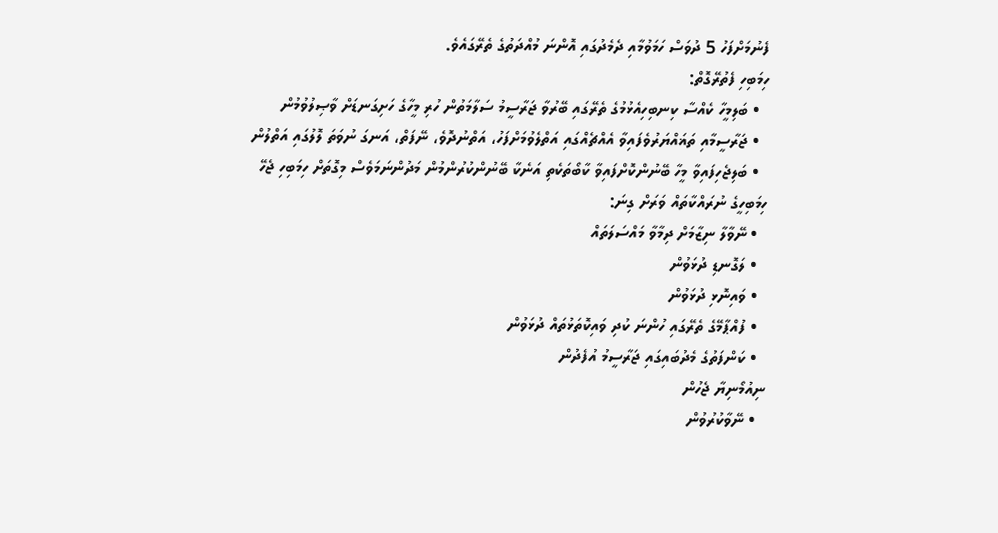ފެނުމަށްފަހު 5 ދުވަސް ހަމަވުމާއި ދެމެދުގައި އޮންނަ މުއްދަތުގެ ތެރޭގައެވެ.
ހިމަބިހި ފެތުރޭގޮތް:
  • ބަލިމީހާ ކެއްސާ ކިނބިހިއެޅުމުގެ ތެރޭގައި ބޭރުވާ ޖަރާސީމު ސަލާމަތުން ހުރި މީހާގެ ހަށިގަނޑަށް ވާޞިލުވުމުން
  • ޖަރާސީމާއި ތަޣައްޔަރުވެފައިވާ އެއްޗެއްގައި އަތްލެވުމަށްފަހު، އަތްނުދޮވެ، ނޭފަތް، އަނގަ ނުވަތަ ލޮލުގައި އަތްލުން
  • ބަލިޖެހިފައިވާ މީހާ ބޭނުންކޮށްފައިވާ ކާބޯތަކެތި އަނެކާ ބޭނުންކުރުންމުން މަދުންނަމަވެސް މިގޮތަށް ހިމަބިހި ޖެހޭ
ހިމަބިހީގެ ނުރައްކާތައް ވަރަށް ގިނަ:
  • ނޭވާލާ ނިޒާމަށް ދިމާވާ މައްސަލަތައް
  • ލަގޮނޑި ދުޅަވުން
  • ވައިނޮޅި ދުޅަވުން
  • ފުއްޕާމޭގެ ތެރޭގައި ހުންނަ ކުދި ވައިކޮތަޅުތައް ދުޅަވުން
  • ކަންފަތުގެ މެދުބައިގައި ޖަރާސީމު އުފެދުން
ނިއުމޯނިޔާ ޖެހުން
  • ނޭވާކުރުވުން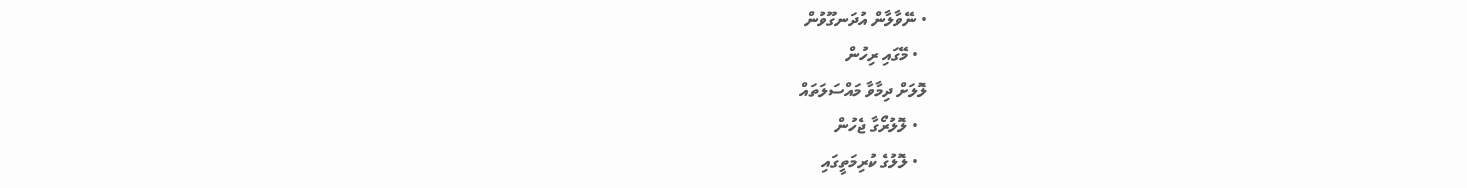• ނޭވާލާން އުދަނގޫވުން
  • މޭގައި ރިހުން
ލޮލަށް ދިމާވާ މައްސަލަތައް
  • ލޮލުރޯގާ ޖެހުން
  • ލޮލުގެ ކުރިމަތީގައި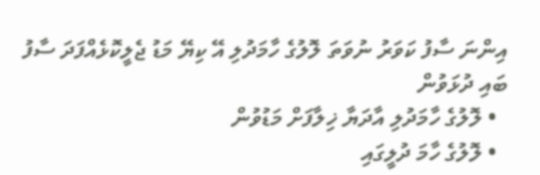އިންނަ ސާފު ކަވަރު ނުވަތަ ލޮލުގެ ހާމަދުލި އޭ ކިޔޭ މަޑު ޖެލީކޮޅެއްފަދަ ސާފު ބައި ދުޅަވުން
  • ލޮލުގެ ހާމަދުލި އާދަޔާ ޚިލާފަށް މަޑުވުން
  • ލޮލުގެ ހާމަ ދުލީގައި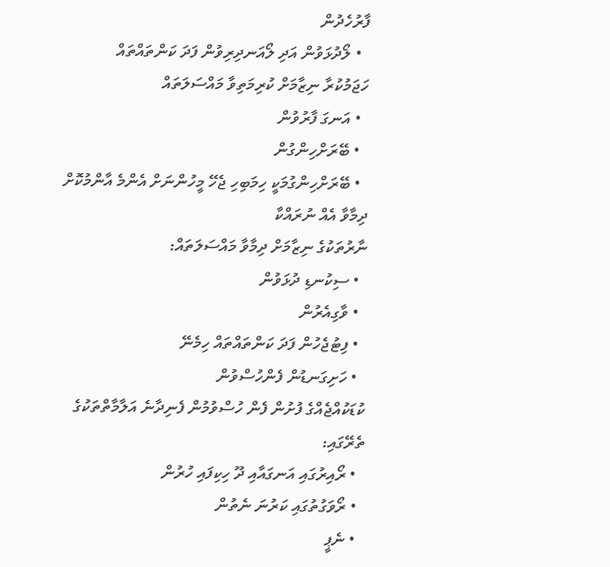ފާރުހެދުން
  • ލޯދުޅަވުން އަދި ލޯއަނދިރިވުން ފަދަ ކަންތައްތައް
ހަޖަމުކުރާ ނިޒާމަށް ކުރިމަތިވާ މައްސަލަތައް
  • އަނގަ ފާރުވުން
  • ބޭރަށްހިންގުން
  • ބޭރަށްހިންގުމަކީ ހިމަބިހި ޖެހޭ މީހުންނަށް އެންމެ އާންމުކޮށް ދިމާވާ އެއް ނުރައްކާ
ނާރުތަކުގެ ނިޒާމަށް ދިމާވާ މައްސަލަތައް:
  • ސިކުނޑި ދުޅަވުން
  • ވާގިއެރުން
  • ފިޓުޖެހުން ފަދަ ކަންތައްތައް ހިމެނޭ
  • ހަށިގަނޑުން ފެންހުސްވުން
ކުޑަކުއްޖެއްގެ ފުށުން ފެން ހުސްވުމުން ފެނިދާނެ އަލާމާތްތަކުގެ ތެރޭގައި:
  • ރޯއިރުގައި އަނގައާއި ދޫ ހިކިފައި ހުރުން
  • ރޯވަގުތުގައި ކަރުނަ ނެތުން
  • ނެޕީ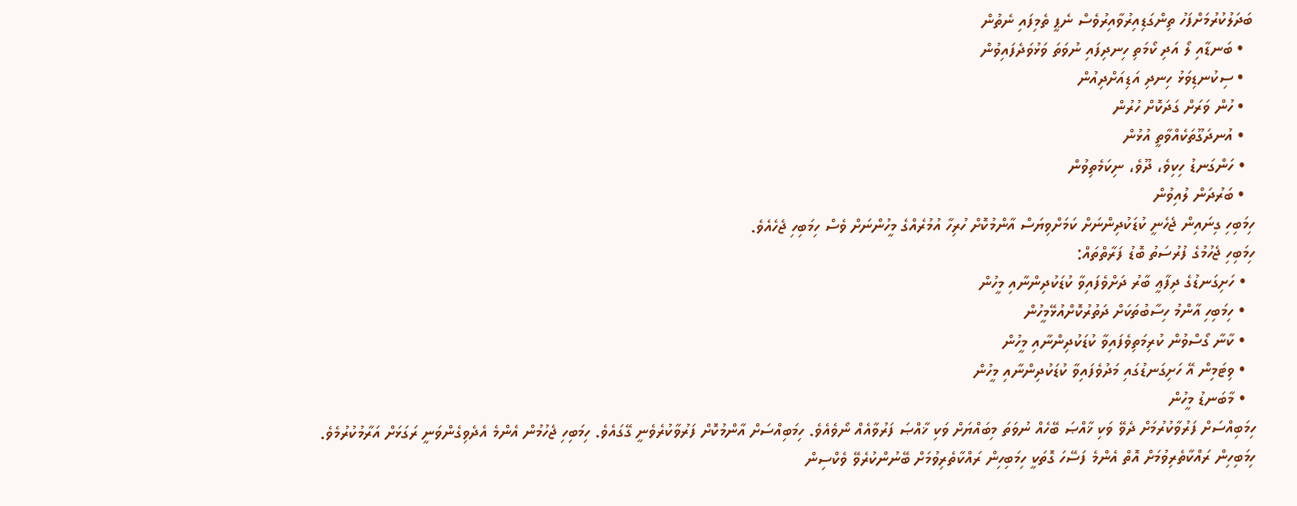ބަދަލުކުރުމަށްފަހު ތިންގަޑިއިރުވާއިރުވެސް ނެޕީ ތެމިފައި ނެތުން
  • ބަނޑާއި ލޯ އަދި ކޯމަތި ހިނދިފައި ނުވަތަ ވަޅުވަދެފައިވުން
  • ސިކުނޑިވަޅު ހިނދި އަޑިއަށްދިއުން
  • ހުން ވަރަށް ގަދަކޮށް ހުރުން
  • އުނދަގޫތަކެއްވާތީ އުޅުން
  • ހަންގަނޑު ހިކިވެ، ދޫވެ، ނިކަމެތިވުން
  • ބަރުދަން ލުއިވުން
ހިމަބިހި ގިނައިން ޖެހެނީ ކުޑަކުދިންނަށް ކަމަށްވިޔަސް އާންމުކޮށް ހުރިހާ އުމުރެއްގެ މީހުންނަށް ވެސް ހިމަބިހި ޖެހެއެވެ.
ހިމަބިހި ޖެހުމުގެ ފުރުސަތު ބޮޑު ފަރާތްތައް:
  • ހަށިގަނޑުގެ ދިފާޢީ ބާރު ދަށްވެފައިވާ ކުޑަކުދިންނާއި މީހުން
  • ހިމަބިހި އާންމު ހިސާބުތަކަށް ދަތުރުކޮށްއުޅޭމީހުން
  • ކާނާ ގޯސްވުން ކުރިމަތިވެފައިވާ ކުޑަކުދިންނާއި މީހުން
  • ވިޓަމިން އޭ ހަށިގަނޑުގައި މަދުވެފައިވާ ކުޑަކުދިންނާއި މީހުން
  • މާބަނޑު މީހުން
ހިމަބިއްސަށް ފަރުވާކުރުމަށް ދެވޭ ވަކި ޚާއްޞަ ބޭހެއް ނުވަތަ މިބައްޔަށް ވަކި ޚާއްޞަ ފަރުވާއެއް ނޯވެއެވެ. ހިމަބިއްސަށް އާންމުކޮށް ފަރުވާކުރެވެނީ ގޭގައެވެ. ހިމަބިހި ޖެހުމުން އެންމެ އެދެވިގެންވަނީ ރަގަޅަށް އަރާމުކުރުމެވެ.
ހިމަބިހިން ރައްކާތެރިވުމަށް އޮތް އެންމެ ފަސޭހަ ގޮތަކީ ހިމަބިހިން ރައްކާތެރިވުމަށް ބޭނުންކުރެވޭ ވެކްސިން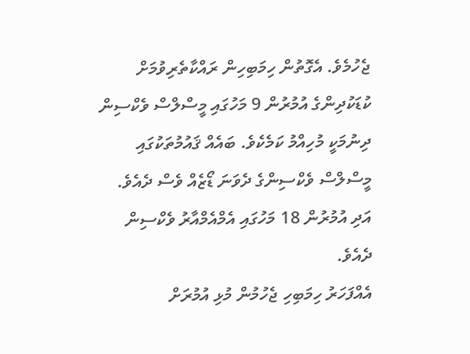ޖެހުމެވެ. އެގޮތުން ހިމަބިހިން ރައްކާތެރިވުމަށް ކުޑަކުދިންގެ އުމުރުން 9 މަހުގައި މީސްލްސް ވެކްސިން ދިނުމަކީ މުހިއްމު ކަމެކެވެ. ބައެއް ޤައުމުތަކުގައި މީސްލްސް ވެކްސިންގެ ދެވަނަ ޑޯޒެއް ވެސް ދެއެވެ. އަދި އުމުރުން 18 މަހުގައި އެމްއެމްއާރު ވެކްސިން ދެއެވެ.
އެއްފަހަރު ހިމަބިހި ޖެހުމުން މުޅި އުމުރަށް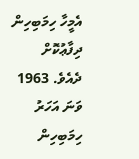އެމީހާ ހިމަބިހިން ދިފާޢުކޮށް ދެއެވެ. 1963 ވަނަ އަހަރު ހިމަބިހިން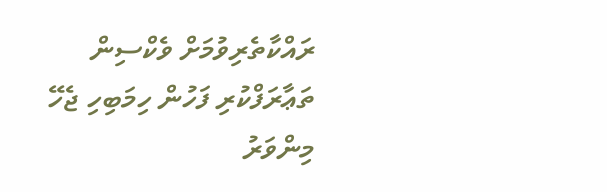ރައްކާތެރިވުމަށް ވެކްސިން ތަޢާރަފްކުރި ފަހުން ހިމަބިހި ޖެހޭ މިންވަރު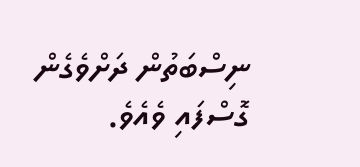ނިސްބަތުން ދަށްވެގެން ގޮސްފައި ވެއެވެ.